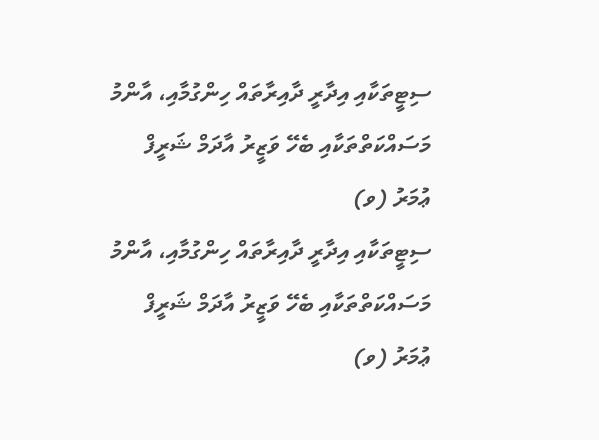ސިޓީތަކާއި އިދާރީ ދާއިރާތައް ހިންގުމާއި، އާންމު މަސައްކަތްތަކާއި ބެހޭ ވަޒީރު އާދަމް ޝަރީފް ޢުމަރު (ވ)
ސިޓީތަކާއި އިދާރީ ދާއިރާތައް ހިންގުމާއި، އާންމު މަސައްކަތްތަކާއި ބެހޭ ވަޒީރު އާދަމް ޝަރީފް ޢުމަރު (ވ)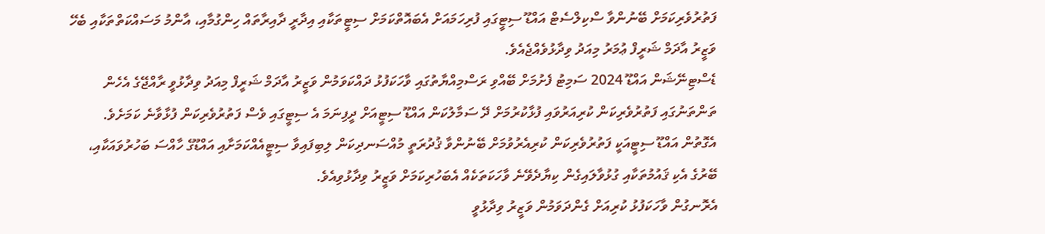ފަތުރުވެރިކަމަށް ބޭނުންވާ ސްކިލްސެޓް އައްޑޫ ސިޓީގައި ފުރިހަމައަށް އެބައޮތްކަމަށް ސިޓީތަކާއި އިދާރީ ދާއިރާތައް ހިންގުމާއި، އާންމު މަސައްކަތްތަކާއި ބެހޭ ވަޒީރު އާދަމް ޝަރީފް ޢުމަރު މިއަދު ވިދާޅުވެއްޖެއެވެ.
ޑެސްޓިނޭޝަން އައްޑޫ 2024 ސަމިޓު ފެށުމަށް ބޭއްވި ރަސްމިއްޔާތުގައި ވާހަކަފުޅު ދައްކަވަމުން ވަޒީރު އާދަމް ޝަރީފް މިއަދު ވިދާޅުވީ ރާއްޖޭގެ އެހެން ތަންތަނުގައި ފަތުރުވެރިކަން ކުރިއަރުވައި ފުޅާކުރުމަށް ދޭ ސަމާލުކަން އައްޑޫ ސިޓީއަށް ދީފިނަމަ އެ ސިޓީގައި ވެސް ފަތުރުވެރިކަން ފުޅާވާނެ ކަމަށެވެ.
އެގޮތުން އައްޑޫ ސިޓީއަކީ ފަތުރުވެރިކަން ކުރިއެރުވުމަށް ބޭނުންވާ ޤުދުރަތީ މުއްސަނދިކަން ލިބިފައިވާ ސިޓީއެއްކަމަށާއި އައްޑޫގެ ހާއްސަ ބަހުރުވައަކާއި، ބޭރުގެ އެކި ޤައުމުތަކާއި ގުޅުވާލައިގެން ކިޔާދެވޭނެ ވާހަކަތަކެއް އެބަހުރިކަމަށް ވަޒީރު ވިދާޅުވިއެވެ.
އެރޮނގުން ވާހަކަފުޅު ކުރިއަށް ގެންދަވަމުން ވަޒީރު ވިދާޅުވީ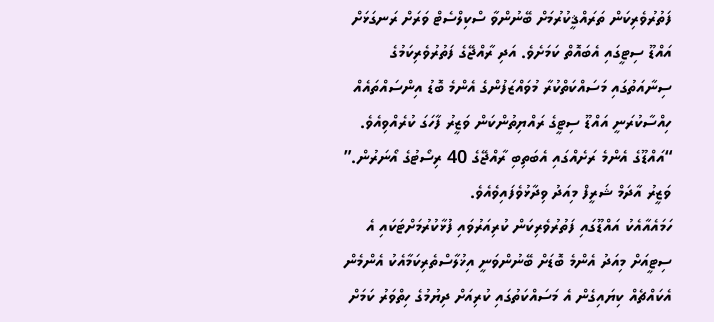ފަތުރުވެރިކަން ތަރައްޤީކުރުމަށް ބޭނުންވާ ސްކިލްސެޓް ވަރަށް ރަނގަޅަށް އައްޑޫ ސިޓީގައި އެބައޮތް ކަމަށެވެ. އަދި ރާއްޖޭގެ ފަތުރުވެރިކަމުގެ ސިނާއަތުގައި މަސައްކަތްކުރާ މުވައްޒަފުންގެ އެންމެ ބޮޑު އިންސައްތައެއް ހިއްސާކުރަނީ އައްޑޫ ސިޓީގެ ރައްޔިތުންކަން ވަޒީރު ފާހަގަ ކުރެއްވިއެވެ.
“އައްޑޫގެ އެންމެ ރަށެއްގައި އެބަތިބި ރާއްޖޭގެ 40 ރިސޯޓުގެ އޯނަރުން.” ވަޒީރު އާދަމް ޝަރީފް މިއަދު ވިދާޅުވެފައިވެއެވެ.
ހަމައެއާއެކު އައްޑޫގައި ފަތުރުވެރިކަން ކުރިއަރުވައި ފުޅާކުރުމަށްޓަކައި އެ ސިޓީއަށް މިއަދު އެންމެ ބޮޑަށް ބޭނުންވަނީ އިޚުލާސްތެރިކަމާއެކު އެންމެން އެކައްޗެއް ކިޔައިގެން އެ މަސައްކަތުގައި ކުރިއަށް ދިޔުމުގެ ހިތްވަރު ކަމަށް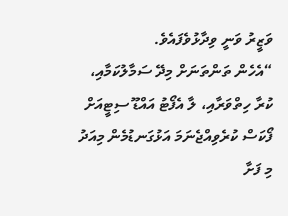ވަޒީރު ވަނީ ވިދާޅުވެފައެވެ.
“އެހެން ތަންތަނަށް މިދޭ ސަމާލުކަމާއި، ކުރާ ހިތްވަރާއި، ލާ އެފޯޓު އައްޑޫ ސިޓީއަށް ފޯކަސް ކުރެވިއްޖެނަމަ އަޅުގަނޑުމެން މިއަދު މި ފަށާ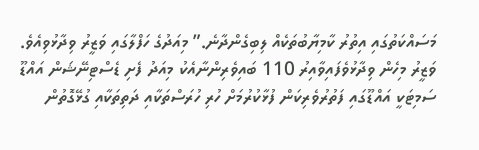މަސައްކަތުގައި އިތުރު ކާމިޔާބުތަކެއް ލިބިގެންދާނެ.” މިއަދުގެ ހަފްލާގައި ވަޒީރު ވިދާޅުވިއެވެ.
ވަޒީރު މިހެން ވިދާޅުވެފައިވާއިރު 110 ބައިވެރިންނާއެކު މިއަދު ފެށި ޑެސްޓިނޭޝަން އައްޑޫ ސަމިޓަކީ އައްޑޫގައި ފަތުރުވެރިކަން ފުޅާކުރުމަށް ހުރި ހުރަސްތަކާއި ދަތިތަކާއި ގުޅޭގޮތުން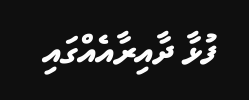ފުޅާ ދާއިރާއެއްގައި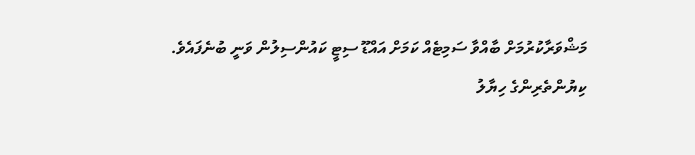މަޝްވަރާކުރުމަށް ބާއްވާ ސަމިޓެއް ކަމަށް އައްޑޫ ސިޓީ ކައުންސިލުން ވަނީ ބުނެފައެވެ.
ކިޔުންތެރިންގެ ހިޔާލު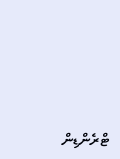ޓްރެންޑިން